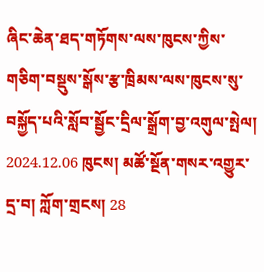ཞིང་ཆེན་ཐད་གཏོགས་ལས་ཁུངས་ཀྱིས་གཅིག་བསྡུས་སྒོས་རྩ་ཁྲིམས་ལས་ཁུངས་སུ་བསྐྱོད་པའི་སློབ་སྦྱོང་དྲིལ་སྒྲོག་བྱ་འགུལ་སྤེལ།
2024.12.06 ཁུངས། མཚོ་སྔོན་གསར་འགྱུར་དྲ་བ། ཀློག་གྲངས། 28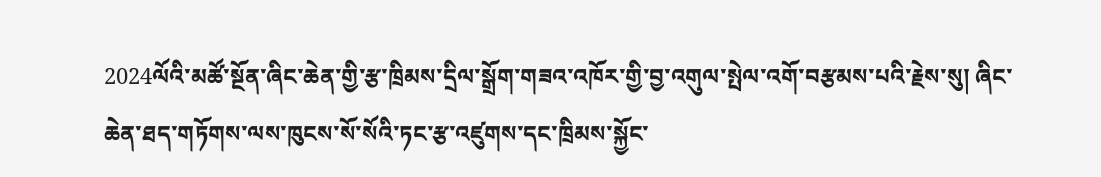2024ལོའི་མཚོ་སྔོན་ཞིང་ཆེན་གྱི་རྩ་ཁྲིམས་དྲིལ་སྒྲོག་གཟའ་འཁོར་གྱི་བྱ་འགུལ་སྤེལ་འགོ་བརྩམས་པའི་རྗེས་སུ། ཞིང་ཆེན་ཐད་གཏོགས་ལས་ཁུངས་སོ་སོའི་ཏང་རྩ་འཛུགས་དང་ཁྲིམས་སྐྱོང་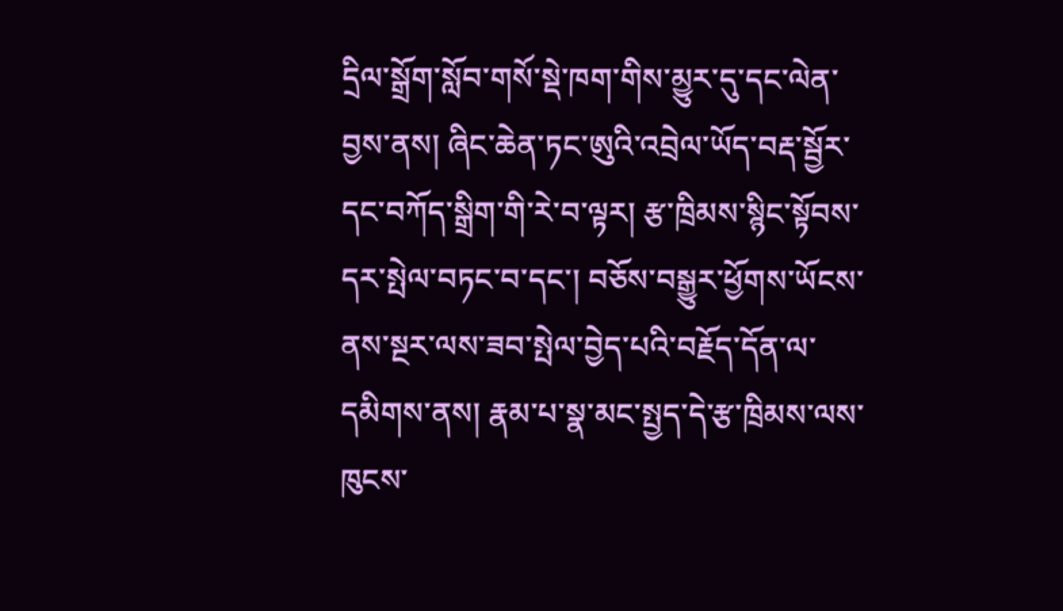དྲིལ་སྒྲོག་སློབ་གསོ་སྡེ་ཁག་གིས་མྱུར་དུ་དང་ལེན་བྱས་ནས། ཞིང་ཆེན་ཏང་ཨུའི་འབྲེལ་ཡོད་བརྡ་སྦྱོར་དང་བཀོད་སྒྲིག་གི་རེ་བ་ལྟར། རྩ་ཁྲིམས་སྙིང་སྟོབས་དར་སྤེལ་བཏང་བ་དང་། བཅོས་བསྒྱུར་ཕྱོགས་ཡོངས་ནས་སྔར་ལས་ཟབ་སྤེལ་བྱེད་པའི་བརྗོད་དོན་ལ་དམིགས་ནས། རྣམ་པ་སྣ་མང་སྤྱད་དེ་རྩ་ཁྲིམས་ལས་ཁུངས་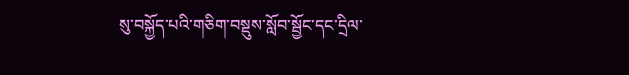སུ་བསྐྱོད་པའི་གཅིག་བསྡུས་སློབ་སྦྱོང་དང་དྲིལ་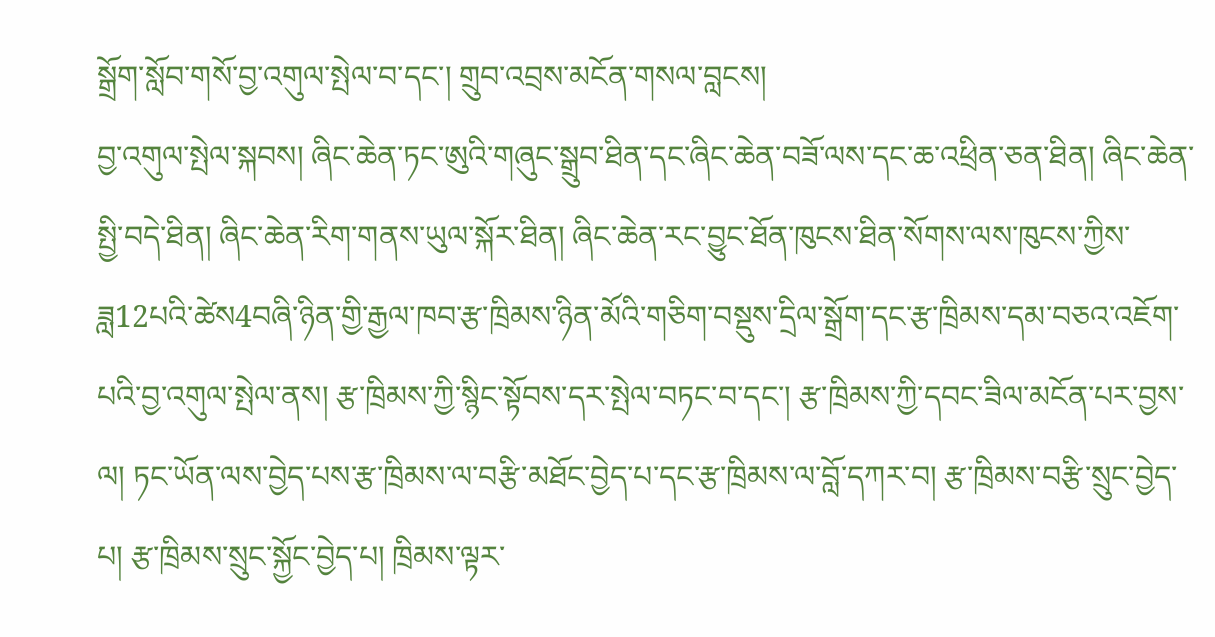སྒྲོག་སློབ་གསོ་བྱ་འགུལ་སྤེལ་བ་དང་། གྲུབ་འབྲས་མངོན་གསལ་བླངས།
བྱ་འགུལ་སྤེལ་སྐབས། ཞིང་ཆེན་ཏང་ཨུའི་གཞུང་སྒྲུབ་ཐིན་དང་ཞིང་ཆེན་བཟོ་ལས་དང་ཆ་འཕྲིན་ཅན་ཐིན། ཞིང་ཆེན་སྤྱི་བདེ་ཐིན། ཞིང་ཆེན་རིག་གནས་ཡུལ་སྐོར་ཐིན། ཞིང་ཆེན་རང་བྱུང་ཐོན་ཁུངས་ཐིན་སོགས་ལས་ཁུངས་ཀྱིས་ཟླ12པའི་ཚེས4བཞི་ཉིན་གྱི་རྒྱལ་ཁབ་རྩ་ཁྲིམས་ཉིན་མོའི་གཅིག་བསྡུས་དྲིལ་སྒྲོག་དང་རྩ་ཁྲིམས་དམ་བཅའ་འཇོག་པའི་བྱ་འགུལ་སྤེལ་ནས། རྩ་ཁྲིམས་ཀྱི་སྙིང་སྟོབས་དར་སྤེལ་བཏང་བ་དང་། རྩ་ཁྲིམས་ཀྱི་དབང་ཟིལ་མངོན་པར་བྱས་ལ། ཏང་ཡོན་ལས་བྱེད་པས་རྩ་ཁྲིམས་ལ་བརྩི་མཐོང་བྱེད་པ་དང་རྩ་ཁྲིམས་ལ་བློ་དཀར་བ། རྩ་ཁྲིམས་བརྩི་སྲུང་བྱེད་པ། རྩ་ཁྲིམས་སྲུང་སྐྱོང་བྱེད་པ། ཁྲིམས་ལྟར་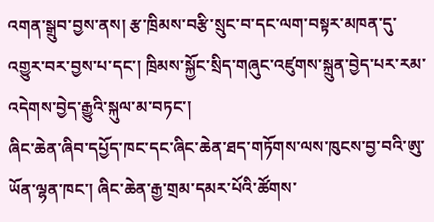འགན་སྒྲུབ་བྱས་ནས། རྩ་ཁྲིམས་བརྩི་སྲུང་བ་དང་ལག་བསྟར་མཁན་དུ་འགྱུར་བར་བྱས་པ་དང་། ཁྲིམས་སྐྱོང་སྲིད་གཞུང་འཛུགས་སྐྲུན་བྱེད་པར་རམ་འདེགས་བྱེད་རྒྱུའི་སྐུལ་མ་བཏང་།
ཞིང་ཆེན་ཞིབ་དཔྱོད་ཁང་དང་ཞིང་ཆེན་ཐད་གཏོགས་ལས་ཁུངས་བྱ་བའི་ཨུ་ཡོན་ལྷན་ཁང་། ཞིང་ཆེན་རྒྱ་གྲམ་དམར་པོའི་ཚོགས་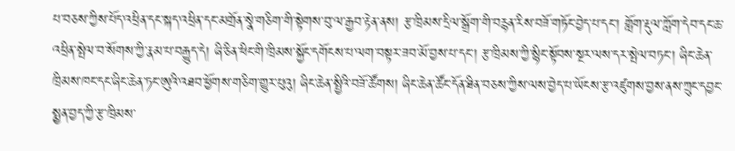པ་བཅས་ཀྱིས་པོད་འཕྲིན་དང་སྐད་འཕྲིན་དང་མགྲོན་སྣེ་གཅིག་གི་སྟེགས་བུ་ལ་རྒྱབ་རྟེན་ནས། རྩ་ཁྲིམས་དྲིལ་སྒྲོག་གི་བརྙན་རིས་བཟོ་གཏོང་བྱེད་པ་དང་། གློག་རྡུལ་ཀློག་དེབ་དང་ཆ་འཕྲིན་སྤེལ་བ་སོགས་ཀྱི་རྣམ་པ་བརྒྱུད་དེ། ཞི་ཅིན་ཕིང་གི་ཁྲིམས་སྐྱོང་དགོངས་པ་ལག་བསྟར་ཟབ་མོ་བྱས་པ་དང་། རྩ་ཁྲིམས་ཀྱི་སྙིང་སྟོབས་སྔར་ལས་དར་སྤེལ་བཏང་། ཞིང་ཆེན་ཁྲིམས་ཁང་དང་ཞིང་ཆེན་ཏང་ཨུའི་འཐབ་ཕྱོགས་གཅིག་གྱུར་པུའུ། ཞིང་ཆེན་སྤྱིའི་བཟོ་ཚོགས། ཞིང་ཆེན་ཚོང་དོན་ཐིན་བཅས་ཀྱིས་ལས་བྱེད་པ་ཡོངས་རྩ་འཛུགས་བྱས་ནས་ཀྲུང་དབྱང་སྨྱན་བྱད་ཀྱི་རྩ་ཁྲིམས་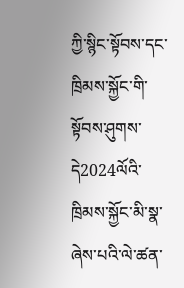ཀྱི་སྙིང་སྟོབས་དང་ཁྲིམས་སྐྱོང་གི་སྟོབས་ཤུགས་དེ2024ལོའི་ཁྲིམས་སྐྱོང་མི་སྣ་ཞེས་པའི་ལེ་ཚན་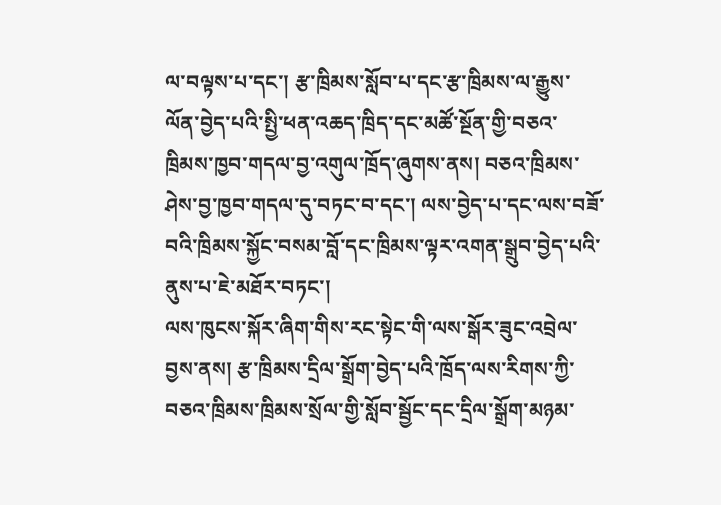ལ་བལྟས་པ་དང་། རྩ་ཁྲིམས་སློབ་པ་དང་རྩ་ཁྲིམས་ལ་རྒྱུས་ལོན་བྱེད་པའི་སྤྱི་ཕན་འཆད་ཁྲིད་དང་མཚོ་སྔོན་གྱི་བཅའ་ཁྲིམས་ཁྱབ་གདལ་བྱ་འགུལ་ཁྲོད་ཞུགས་ནས། བཅའ་ཁྲིམས་ཤེས་བྱ་ཁྱབ་གདལ་དུ་བཏང་བ་དང་། ལས་བྱེད་པ་དང་ལས་བཟོ་བའི་ཁྲིམས་སྐྱོང་བསམ་བློ་དང་ཁྲིམས་ལྟར་འགན་སྒྲུབ་བྱེད་པའི་ནུས་པ་ཇེ་མཐོར་བཏང་།
ལས་ཁུངས་སྐོར་ཞིག་གིས་རང་སྟེང་གི་ལས་སྒོར་ཟུང་འབྲེལ་བྱས་ནས། རྩ་ཁྲིམས་དྲིལ་སྒྲོག་བྱེད་པའི་ཁྲོད་ལས་རིགས་ཀྱི་བཅའ་ཁྲིམས་ཁྲིམས་སྲོལ་གྱི་སློབ་སྦྱོང་དང་དྲིལ་སྒྲོག་མཉམ་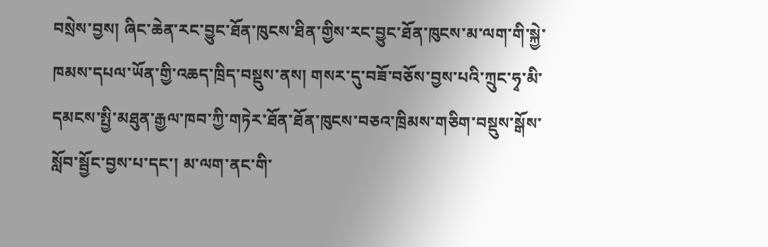བསྲེས་བྱས། ཞིང་ཆེན་རང་བྱུང་ཐོན་ཁུངས་ཐིན་གྱིས་རང་བྱུང་ཐོན་ཁུངས་མ་ལག་གི་སྐྱེ་ཁམས་དཔལ་ཡོན་གྱི་འཆད་ཁྲིད་བསྡུས་ནས། གསར་དུ་བཟོ་བཅོས་བྱས་པའི་ཀྲུང་ཧྭ་མི་དམངས་སྤྱི་མཐུན་རྒྱལ་ཁབ་ཀྱི་གཏེར་ཐོན་ཐོན་ཁུངས་བཅའ་ཁྲིམས་གཅིག་བསྡུས་སྒོས་སློབ་སྦྱོང་བྱས་པ་དང་། མ་ལག་ནང་གི་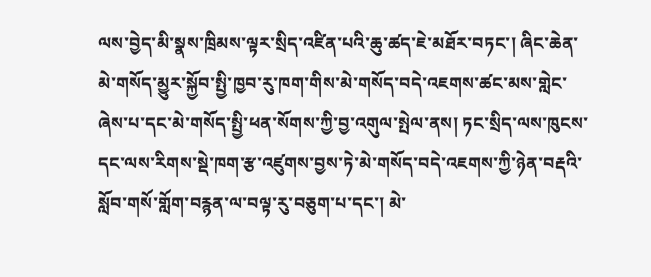ལས་བྱེད་མི་སྣས་ཁྲིམས་ལྟར་སྲིད་འཛིན་པའི་ཆུ་ཚད་ཇེ་མཐོར་བཏང་། ཞིང་ཆེན་མེ་གསོད་མྱུར་སྐྱོབ་སྤྱི་ཁྱབ་རུ་ཁག་གིས་མེ་གསོད་བདེ་འཇགས་ཚང་མས་གླེང་ཞེས་པ་དང་མེ་གསོད་སྤྱི་ཕན་སོགས་ཀྱི་བྱ་འགུལ་སྤེལ་ནས། ཏང་སྲིད་ལས་ཁུངས་དང་ལས་རིགས་སྡེ་ཁག་རྩ་འཛུགས་བྱས་ཏེ་མེ་གསོད་བདེ་འཇགས་ཀྱི་ཉེན་བརྡའི་སློབ་གསོ་གློག་བརྙན་ལ་བལྟ་རུ་བཅུག་པ་དང་། མེ་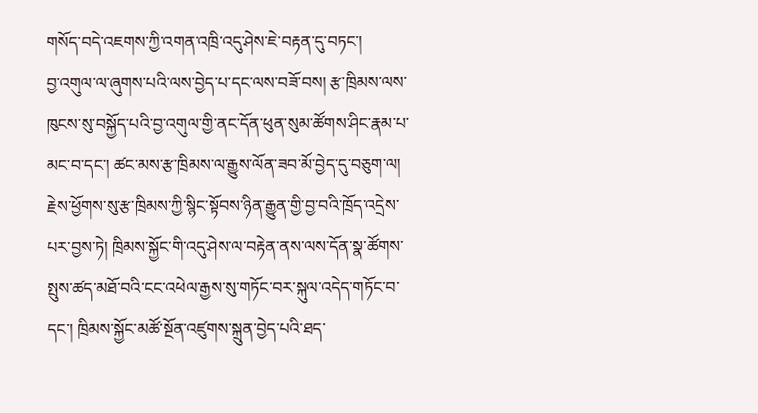གསོད་བདེ་འཇགས་ཀྱི་འགན་འཁྲི་འདུ་ཤེས་ཇེ་བརྟན་དུ་བཏང་།
བྱ་འགུལ་ལ་ཞུགས་པའི་ལས་བྱེད་པ་དང་ལས་བཟོ་བས། རྩ་ཁྲིམས་ལས་ཁུངས་སུ་བསྐྱོད་པའི་བྱ་འགུལ་གྱི་ནང་དོན་ཕུན་སུམ་ཚོགས་ཤིང་རྣམ་པ་མང་བ་དང་། ཚང་མས་རྩ་ཁྲིམས་ལ་རྒྱུས་ལོན་ཟབ་མོ་བྱེད་དུ་བཅུག་ལ། རྗེས་ཕྱོགས་སུ་རྩ་ཁྲིམས་ཀྱི་སྙིང་སྟོབས་ཉིན་རྒྱུན་གྱི་བྱ་བའི་ཁྲོད་འདྲེས་པར་བྱས་ཏེ། ཁྲིམས་སྐྱོང་གི་འདུ་ཤེས་ལ་བརྟེན་ནས་ལས་དོན་སྣ་ཚོགས་སྤུས་ཚད་མཐོ་བའི་ངང་འཕེལ་རྒྱས་སུ་གཏོང་བར་སྐུལ་འདེད་གཏོང་བ་དང་། ཁྲིམས་སྐྱོང་མཚོ་སྔོན་འཛུགས་སྐྲུན་བྱེད་པའི་ཐད་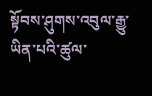སྟོབས་ཤུགས་འབུལ་རྒྱུ་ཡིན་པའི་ཚུལ་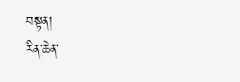བསྟན།
རིན་ཆེན་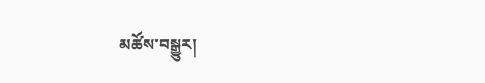མཚོས་བསྒྱུར།